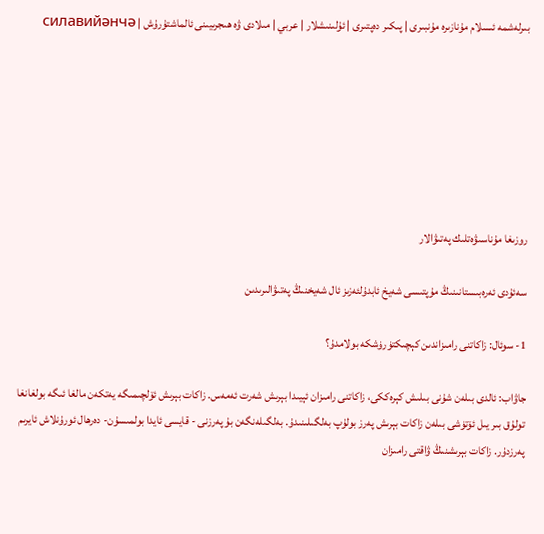بىرلەشمە ئىسلام مۇنازىرە مۇنبىرى | پىكىر دەپتىرى | ئۇلىنىشلار | عربي | مىلادى ۋە ھىجرىيىنى ئالماشتۇرۇش | силавийәнчә







روزىغا مۇناسىۋەتلىك پەتىۋالار

سەئۇدى ئەرەبىستانىنىڭ مۇپتىسى شەيخ ئابدۇلئەزىز ئال شەيخنىڭ پەتىۋالىرىدىن

1- سوئال: زاكاتنى رامىزاندىن كېچىكتۈرۈشكە بولامدۇ؟

جاۋاب: ئالدى بىلەن شۇنى بىلىش كېرەككى، زاكاتنى رامىزان ئېيىدا بېرىش شەرت ئەمەس. زاكات بېرىش ئۆلچىمىگە يەتكەن مالغا ئىگە بولغانغا تولۇق بىر يىل ئۆتۈشى بىلەن زاكات بېرىش پەرز بولۇپ بەلگىلىنىدۇ. بەلگىلەنگەن بۇ پەرزنى - قايسى ئايدا بولمىسۇن- دەرھال ئورۇنلاش ئايرىم پەرزدۇر. زاكات بېرىشنىڭ ۋاقتى رامىزان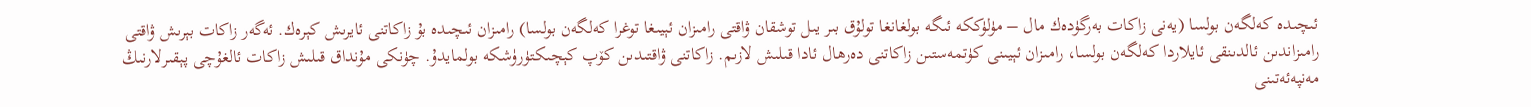ئىچىدە كەلگەن بولسا (يەنى زاكات بەرگۈدەك مال – مۈلۈككە ئىگە بولغانغا تولۇق بىر يىل توشقان ۋاقتى رامىزان ئېيىغا توغرا كەلگەن بولسا) رامىزان ئىچىدە بۇ زاكاتنى ئايرىش كېرەك. ئەگەر زاكات بېرىش ۋاقتى رامىزاندىن ئالدىنقى ئايلاردا كەلگەن بولسا، رامىزان ئېيىنى كۈتمەستىن زاكاتنى دەرھال ئادا قىلىش لازىم. زاكاتنى ۋاقتىدىن كۆپ كېچىكتۈرۈشكە بولمايدۇ. چۈنكى مۇنداق قىلىش زاكات ئالغۇچى پېقىرلارنىڭ مەنپەئەتىنى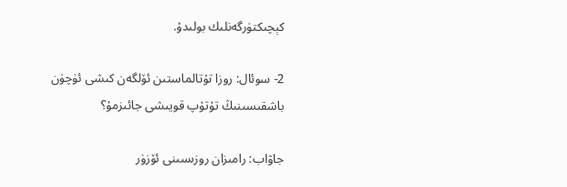كېچىكتۈرگەنلىك بولىدۇ.

2- سوئال: روزا تۇتالماستىن ئۆلگەن كىشى ئۈچۈن باشقىسىنىڭ تۇتۇپ قويىشى جائىزمۇ؟

جاۋاب: رامىزان روزىسىنى ئۆزۈر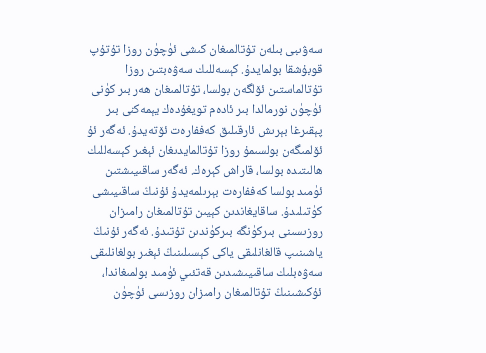سەۋىبى بىلەن تۇتالمىغان كىشى ئۈچۈن روزا تۇتۇپ قوبۇشقا بولمايدۇ. كېسەللىك سەۋەبتىن روزا تۇتالماستىن ئۆلگەن بولسا، تۇتالمىغان ھەر بىر كۈنى ئۈچۈن نورمالدا بىر ئادەم تويغۇدەك يېمەكنى بىر پېقىرغا بېرىش ئارقىلىق كەففارەت ئۆتەيدۇ. ئەگەر ئۇ ئۆلمىگەن بولسىمۇ روزا تۇتالمايدىغان ئېغىر كېسەللىك ھالىتىدە بولسا، قاراش كېرەك. ئەگەر ساقىيىشتىن ئۈمىد بولسا كەففارەت بېرىلمەيدۇ ئۇنىڭ ساقىيىشى كۈتىلىدۇ. ساقايغاندىن كېيىن تۇتالمىغان رامىزان روزىسىنى بىركۈنگە بىركۈندىن تۇتىدۇ. ئەگەر ئۇنىڭ ياشىنىپ قالغانلىقى ياكى كېسىلىنىڭ ئېغىر بولغانلىقى سەۋەبلىك ساقىيىشىدىن قەتئىي ئۈمىد بولمىغاندا، ئۇكىشىنىڭ تۇتالمىغان رامىزان روزىسى ئۈچۈن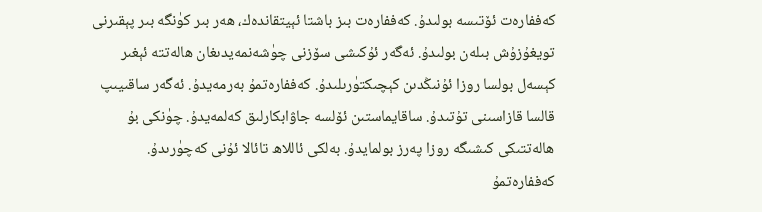كەففارەت ئۆتىسە بولىدۇ. كەففارەت بىز باشتا ئېيتقاندەك، ھەر بىر كۈنگە بىر پېقىرنى تويغۇزۇش بىلەن بولىدۇ. ئەگەر ئۇكىشى سۆزنى چۈشەنمەيدىغان ھالەتتە ئېغىر كېسەل بولسا روزا ئۇنىڭدىن كېچىكتۈرىلىدۇ. كەففارەتمۇ بەرمەيدۇ. ئەگەر ساقىيىپ قالسا قازاسىنى تۇتىدۇ. ساقايماستىن ئۆلسە جاۋابكارلىق كەلمەيدۇ. چۈنكى بۇ ھالەتتىكى كىشىگە روزا پەرز بولمايدۇ. بەلكى ئاللاھ تائالا ئۇنى كەچۈرىدۇ. كەففارەتمۇ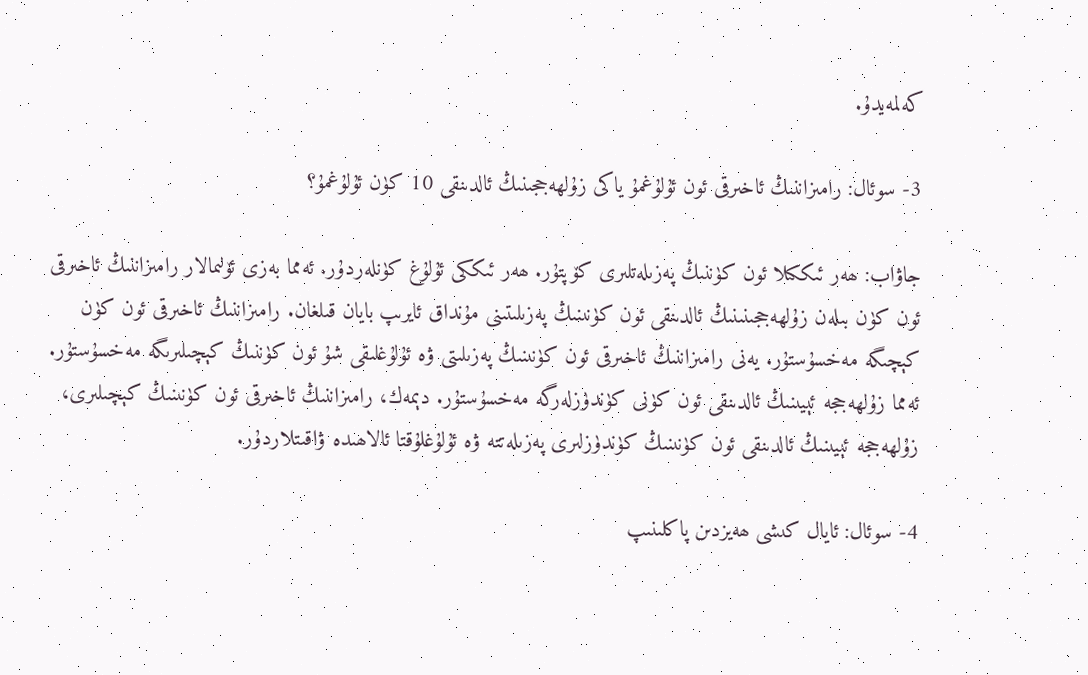كەلمەيدۇ.

3- سوئال: رامىزاننىڭ ئاخىرقى ئون ئۇلۇغمۇ ياكى زۇلھەججىنىڭ ئالدىنقى 10 كۈن ئۇلۇغمۇ؟

جاۋاب: ھەر ئىككىلا ئون كۈننىڭ پەزىلەتلىرى كۆپتۇر. ھەر ئىككى ئۇلۇغ كۈنلەردۇر. ئەمما بەزى ئۆلىمالار رامىزاننىڭ ئاخىرقى ئون كۈن بىلەن زۇلھەججىنىنىڭ ئالدىنقى ئون كۈنىنىڭ پەزىلىتىنى مۇنداق ئايرىپ بايان قىلغان. رامىزاننىڭ ئاخىرقى ئون كۈن كېچىگە مەخسۇستۇر. يەنى رامىزاننىڭ ئاخىرقى ئون كۈنىنىڭ پەزىلىتى ۋە ئۇلۇغلىقى شۇ ئون كۈننىڭ كېچىلىرىگە مەخسۇستۇر. ئەمما زۇلھەججە ئېيىنىڭ ئالدىنقى ئون كۈنى كۈندۈزلەرگە مەخسۇستۇر. دېمەك، رامىزاننىڭ ئاخىرقى ئون كۈنىنىڭ كېچىلىرى، زۇلھەججە ئېيىنىڭ ئالدىنقى ئون كۈنىنىڭ كۈندۈزلىرى پەزىلەتتە ۋە ئۇلۇغلۇقتا ئالاھىدە ۋاقىتلاردۇر.

4- سوئال: ئايال كىشى ھەيزدىن پاكلىنىپ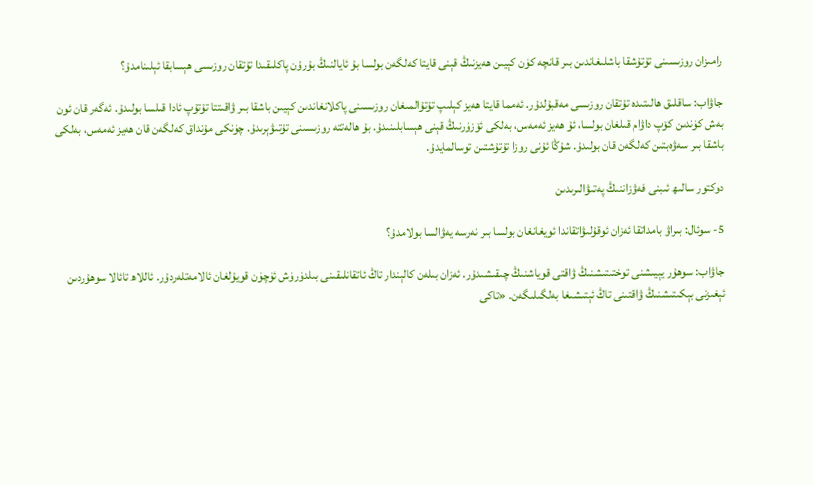رامىزان روزىسىنى تۇتۇشقا باشلىغاندىن بىر قانچە كۈن كېيىن ھەيزنىڭ قېنى قايتا كەلگەن بولسا بۇ ئايالنىڭ بۇرۇن پاكلىقىدا تۇتقان روزىسى ھېسابقا ئېلىنامدۇ؟

جاۋاب: ساقلىق ھالىتىدە تۇتقان روزىسى مەقبۇلدۇر. ئەمما قايتا ھەيز كېلىپ تۇتۇالمىغان روزىسىنى پاكلانغاندىن كېيىن باشقا بىر ۋاقىتتا تۇتۇپ ئادا قىلسا بولىدۇ. ئەگەر قان ئون بەش كۈندىن كۆپ داۋام قىلغان بولسا، ئۇ ھەيز ئەمەس، بەلكى ئۆزۈرنىڭ قېنى ھېسابلىنىدۇ. بۇ ھالەتتە روزىسىنى تۇتىۋېرىدۇ. چۈنكى مۇنداق كەلگەن قان ھەيز ئەمەس، بەلكى باشقا بىر سەۋەبتىن كەلگەن قان بولىدۇ. شۇڭا ئۇنى روزا تۇتۇشتىن توسالمايدۇ.

دوكتور سالىھ ئىبنى فەۋزاننىڭ پەتىۋالىرىدىن

5- سوئال: بىراۋ بامداتقا ئەزان ئوقۇلىۋاتقاندا ئويغانغان بولسا بىر نەرسە يەۋالسا بولامدۇ؟

جاۋاب: سوھۇر يېيىشنى توختىتىشنىڭ ۋاقتى قوياشنىڭ چىقىشىدۇر. ئەزان بىلەن كالېندار تاڭ ئاتقانلىقىنى بىلدۈرۈش ئۈچۈن قويۇلغان ئالامەتلەردۇر. ئاللاھ تائالا سوھۇردىن ئېغىزنى بېكىتىشنىڭ ۋاقتىنى تاڭ ئېتىشىغا بەلگىلىگەن. «تاكى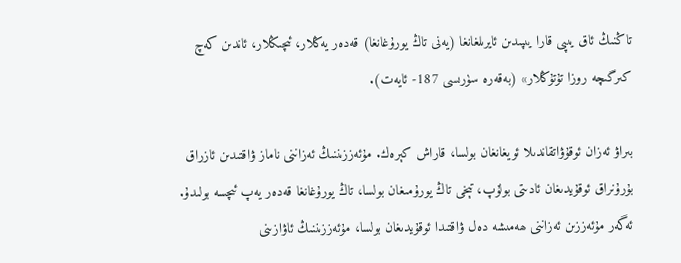تاڭنىڭ ئاق يىپى قارا يىپىدىن ئايرىلغانغا (يەنى تاڭ يورۇغانغا) قەدەر يەڭلار، ئىچىڭلار، ئاندىن كەچ كىرگىچە روزا تۇتۇڭلار» (بەقەرە سۈرىسى 187- ئايەت).

بىراۋ ئەزان ئوقۇۋاتقاندىلا ئويغانغان بولسا، قاراش كېرەك. مۇئەززىننىڭ ئەزاننى ناماز ۋاقتىدىن ئازراق بۇرۇنراق ئوقۇيدىغان ئادىتى بولۇپ، تېخى تاڭ يورۇمىغان بولسا، تاڭ يورۇغانغا قەدەر يەپ ئىچسە بولىدۇ. ئەگەر مۇئەززىن ئەزاننى ھەمىشە دەل ۋاقتىدا ئوقۇيدىغان بولسا، مۇئەززىننىڭ ئاۋازىنى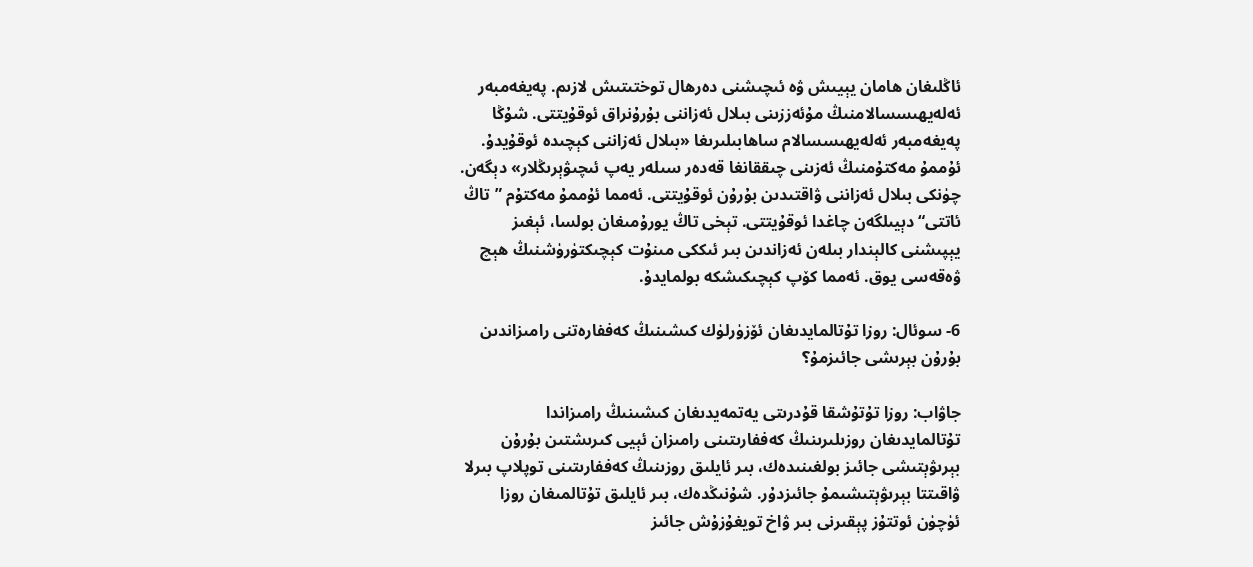ئاڭلىغان ھامان يېيىش ۋە ئىچىشنى دەرھال توختىتىش لازىم. پەيغەمبەر ئەلەيھىسسالامنىڭ مۇئەززىنى بىلال ئەزاننى بۇرۇنراق ئوقۇيتتى. شۇڭا پەيغەمبەر ئەلەيھىسسالام ساھابىلىرىغا «بىلال ئەزاننى كېچىدە ئوقۇيدۇ. ئۇممۇ مەكتۇمنىڭ ئەزىنى چىققانغا قەدەر سىلەر يەپ ئىچىۋېرىڭلار» دېگەن. چۈنكى بىلال ئەزاننى ۋاقتىدىن بۇرۇن ئوقۇيتتى. ئەمما ئۇممۇ مەكتۇم ”تاڭ ئاتتى“ دېيىلگەن چاغدا ئوقۇيتتى. تېخى تاڭ يورۇمىغان بولسا، ئېغىز يېپىشنى كالېندار بىلەن ئەزاندىن بىر ئىككى مىنۇت كېچىكتۈرۈشنىڭ ھېچ ۋەقەسى يوق. ئەمما كۆپ كېچىكىشكە بولمايدۇ.

6- سوئال: روزا تۇتالمايدىغان ئۆزۈرلۈك كىشىنىڭ كەففارەتنى رامىزاندىن بۇرۇن بېرىشى جائىزمۇ؟

جاۋاب: روزا تۇتۇشقا قۇدرىتى يەتمەيدىغان كىشىنىڭ رامىزاندا تۇتالمايدىغان روزىلىرىنىڭ كەففارىتىنى رامىزان ئېيى كىرىشتىن بۇرۇن بېرىۋېتىشى جائىز بولغىنىدەك، بىر ئايلىق روزىنىڭ كەففارىتىنى توپلاپ بىرلا ۋاقىتتا بېرىۋېتىشىمۇ جائىزدۇر. شۇنىڭدەك، بىر ئايلىق تۇتالمىغان روزا ئۈچۈن ئوتتۇز پېقىرنى بىر ۋاخ تويغۇزۇش جائىز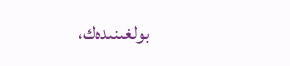بولغىنىدەك،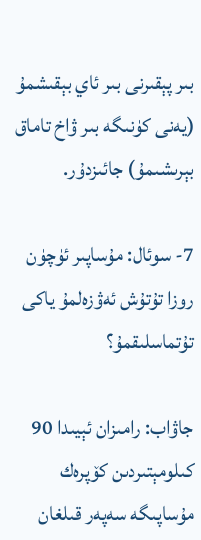بىر پېقىرنى بىر ئاي بېقىشمۇ (يەنى كۈنىگە بىر ۋاخ تاماق بېرىشىمۇ) جائىزدۇر.

7- سوئال: مۇساپىر ئۈچۈن روزا تۇتۇش ئەۋزەلمۇ ياكى تۇتماسلىقمۇ؟

جاۋاب: رامىزان ئېيىدا 90 كىلومېتىردىن كۆپرەك مۇساپىگە سەپەر قىلغان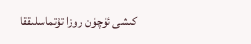كىشى ئۈچۈن روزا تۇتماسلىققا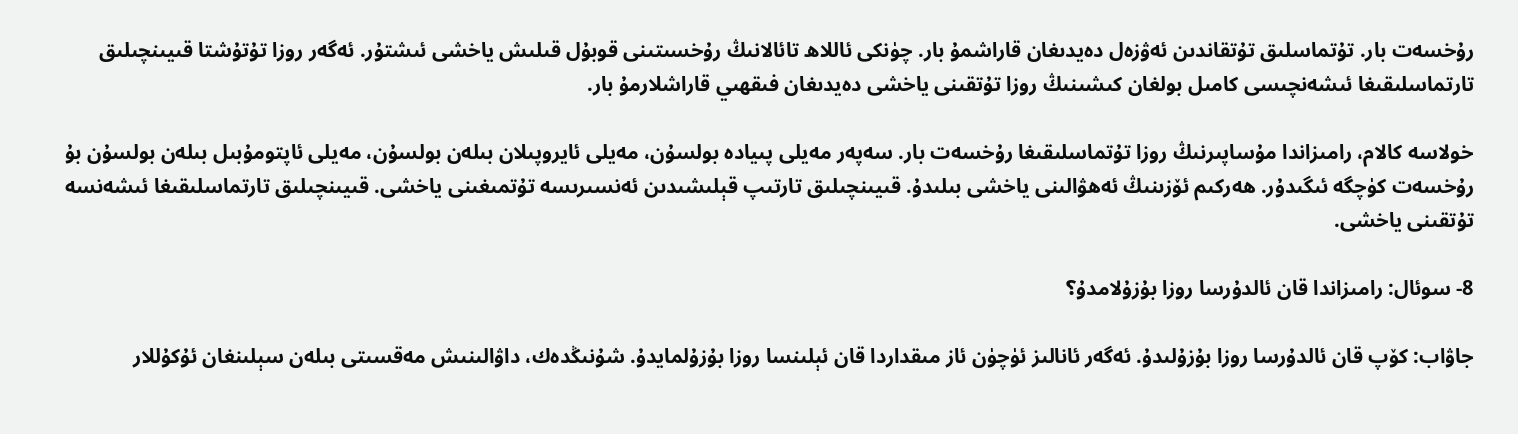رۇخسەت بار. تۇتماسلىق تۇتقاندىن ئەۋزەل دەيدىغان قاراشمۇ بار. چۈنكى ئاللاھ تائالانىڭ رۇخسىتىنى قوبۇل قىلىش ياخشى ئىشتۇر. ئەگەر روزا تۇتۇشتا قىيىنچىلىق تارتماسلىقىغا ئىشەنچىسى كامىل بولغان كىشىنىڭ روزا تۇتقىنى ياخشى دەيدىغان فىقھىي قاراشلارمۇ بار.

خولاسە كالام، رامىزاندا مۇساپىرنىڭ روزا تۇتماسلىقىغا رۇخسەت بار. سەپەر مەيلى پىيادە بولسۇن، مەيلى ئايروپىلان بىلەن بولسۇن، مەيلى ئاپتومۇبىل بىلەن بولسۇن بۇ رۇخسەت كۈچگە ئىگىدۇر. ھەركىم ئۆزىنىڭ ئەھۋالىنى ياخشى بىلىدۇ. قىيىنچىلىق تارتىپ قېلىشىدىن ئەنسىرىسە تۇتمىغىنى ياخشى. قىيىنچىلىق تارتماسلىقىغا ئىشەنسە تۇتقىنى ياخشى.

8- سوئال: رامىزاندا قان ئالدۇرسا روزا بۇزۇلامدۇ؟

جاۋاب: كۆپ قان ئالدۇرسا روزا بۇزۇلىدۇ. ئەگەر ئانالىز ئۈچۈن ئاز مىقداردا قان ئېلىنسا روزا بۇزۇلمايدۇ. شۇنىڭدەك، داۋالىنىش مەقسىتى بىلەن سېلىنغان ئۇكۇللار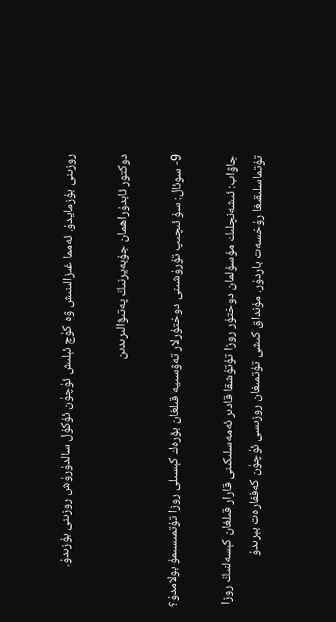روزىنى بۇزمايدۇ. ئەمما غىزالىنىش ۋە كۈچ ئېلىش ئۈچۈن ئۇكۇل سالدۇرۇش روزىنى بۇزىدۇ.

دوكتور ئابدۇراھمان جۇبەيرنىڭ پەتىۋالىرىدىن

9- سوئال: سۇ ئىچىپ تۇرۇشىنى دوختۇرلار تەۋسىيە قىلغان بۆرەك كېسىلى روزا تۇتمىسىمۇ بولامدۇ؟

جاۋاب: ئىشەنچلىك مۇسۇلمان دوختۇر روزا تۇتۇشقا قادىر ئەمەسلىكىنى قارار قىلغان كېسەلنىڭ روزا تۇتماسلىقىغا رۇخسەت باردۇر. مۇنداق كىشى تۇتمىغان روزىسى ئۈچۈن كەففارەت بېرىدۇ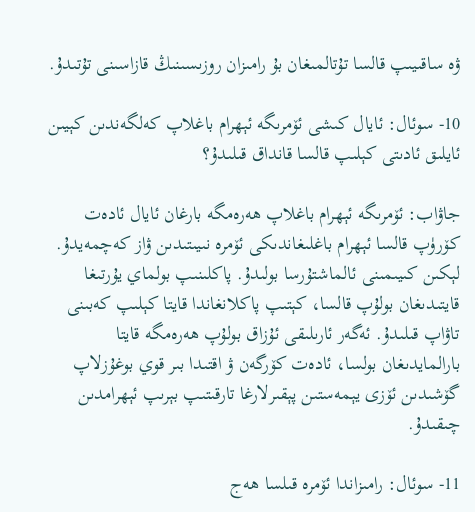ۋە ساقىيىپ قالسا تۇتالمىغان بۇ رامىزان روزىسىنىڭ قازاسىنى تۇتىدۇ.

10- سوئال: ئايال كىشى ئۆمرىگە ئېھرام باغلاپ كەلگەندىن كېيىن ئايلىق ئادىتى كېلىپ قالسا قانداق قىلىدۇ؟

جاۋاب: ئۆمرىگە ئېھرام باغلاپ ھەرەمگە بارغان ئايال ئادەت كۆرۈپ قالسا ئېھرام باغلىغاندىكى ئۆمرە نىيىتىدىن ۋاز كەچمەيدۇ. لېكىن كىيىمىنى ئالماشتۇرسا بولىدۇ. پاكلىنىپ بولماي يۇرتىغا قايتىدىغان بولۇپ قالسا، كېتىپ پاكلانغاندا قايتا كېلىپ كەبىنى تاۋاپ قىلىدۇ. ئەگەر ئارىلىقى ئۇزاق بولۇپ ھەرەمگە قايتا بارالمايدىغان بولسا، ئادەت كۆرگەن ۋ اقتىدا بىر قوي بوغۇزلاپ گۆشىدىن ئۆزى يېمەستىن پېقىرلارغا تارقىتىپ بېرىپ ئېھرامدىن چىقىدۇ.

11- سوئال: رامىزاندا ئۆمرە قىلسا ھەج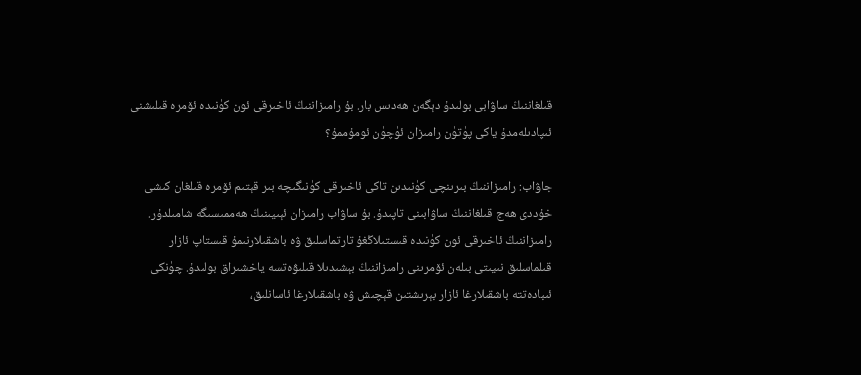قىلغاننىڭ ساۋابى بولىدۇ دېگەن ھەدىس بار. بۇ رامىزاننىڭ ئاخىرقى ئون كۈنىدە ئۆمرە قىلىشنى ئىپادىلەمدۇ ياكى پۈتۈن رامىزان ئۈچۈن ئومۇممۇ؟

جاۋاب: رامىزاننىڭ بىرىنچى كۈنىدىن تاكى ئاخىرقى كۈنىگىچە بىر قېتىم ئۆمرە قىلغان كىشى خۇددى ھەج قىلغاننىڭ ساۋابىنى تاپىدۇ. بۇ ساۋاب رامىزان ئېىيىنىڭ ھەممىسىگە شامىلدۇر. رامىزاننىڭ ئاخىرقى ئون كۈنىدە قىستىلاڭغۇ تارتماسلىق ۋە باشقىلارنىمۇ قىستاپ ئازار قىلماسلىق نىيىتى بىلەن ئۆمرىنى رامىزاننىڭ بېشىدىلا قىلىۋەتسە ياخشىراق بولىدۇ. چۈنكى ئىبادەتتە باشقىلارغا ئازار بېرىشتىن قېچىش ۋە باشقىلارغا ئاسانلىق،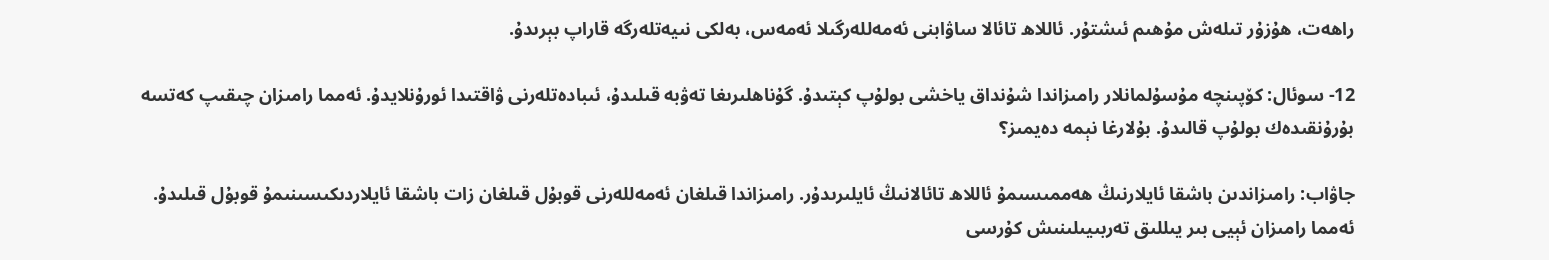راھەت، ھۇزۇر تىلەش مۇھىم ئىشتۇر. ئاللاھ تائالا ساۋابنى ئەمەللەرگىلا ئەمەس، بەلكى نىيەتلەرگە قاراپ بېرىدۇ.

12- سوئال: كۆپىنچە مۇسۇلمانلار رامىزاندا شۇنداق ياخشى بولۇپ كېتىدۇ. گۇناھلىرىغا تەۋبە قىلىدۇ، ئىبادەتلەرنى ۋاقتىدا ئورۇنلايدۇ. ئەمما رامىزان چىقىپ كەتسە بۇرۇنقىدەك بولۇپ قالىدۇ. بۇلارغا نېمە دەيمىز؟

جاۋاب: رامىزاندىن باشقا ئايلارنىڭ ھەممىسىمۇ ئاللاھ تائالانىڭ ئايلىرىدۇر. رامىزاندا قىلغان ئەمەللەرنى قوبۇل قىلغان زات باشقا ئايلاردىكىسىنىمۇ قوبۇل قىلىدۇ. ئەمما رامىزان ئېيى بىر يىللىق تەربىيىلىنىش كۇرسى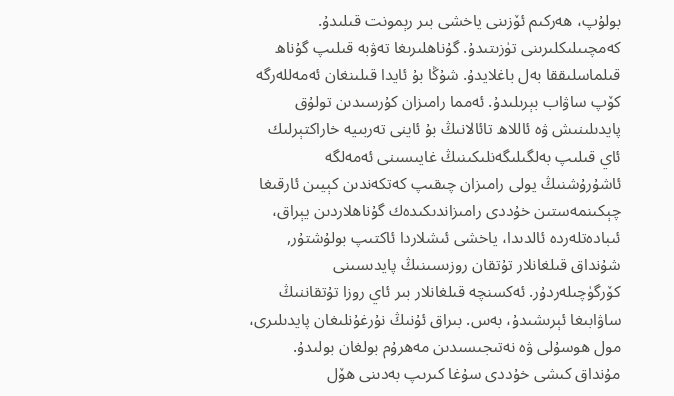بولۇپ، ھەركىم ئۆزىنى ياخشى بىر رېمونت قىلىدۇ. كەمچىىلىكلىرىنى تۈزىتىدۇ. گۇناھلىرىغا تەۋبە قىلىپ گۇناھ قىلماسلىققا بەل باغلايدۇ. شۇڭا بۇ ئايدا قىلىنغان ئەمەللەرگە كۆپ ساۋاب بېرىلىدۇ. ئەمما رامىزان كۇرسىدىن تولۇق پايدىلىنىش ۋە ئاللاھ تائالانىڭ بۇ ئاينى تەربىيە خاراكتېرلىك ئاي قىلىپ بەلگىلىگەنلىكىنىڭ غايىسىنى ئەمەلگە ئاشۇرۇشنىڭ يولى رامىزان چىقىپ كەتكەندىن كېيىن ئارقىغا چېكىنمەستىن خۇددى رامىزاندىكىدەك گۇناھلاردىن يېراق، ئىبادەتلەردە ئالدىدا، ياخشى ئىشلاردا ئاكتىپ بولۇشتۇر, شۇنداق قىلغانلار تۇتقان روزىسىنىڭ پايدىسىنى كۆرگۈچىلەردۇر. ئەكسنچە قىلغانلار بىر ئاي روزا تۇتقاننىڭ ساۋابىغا ئېرىشىدۇ، بەس. بىراق ئۇنىڭ نۇرغۇنلىغان پايدىلىرى، مول ھوسۇلى ۋە نەتىجىسىدىن مەھرۇم بولغان بولىدۇ. مۇنداق كىشى خۇددى سۇغا كىرىپ بەدىنى ھۆل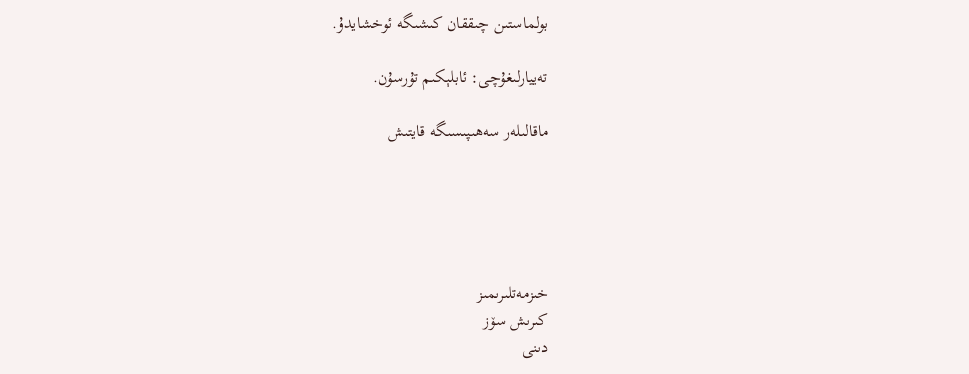بولماستىن چىققان كىشىگە ئوخشايدۇ.

تەييارلىغۇچى: ئابلېكىم تۇرسۇن.

ماقالىلەر سەھىپىسىگە قايتىش





خىزمەتلىرىمىز
كىرىش سۆز
دىنى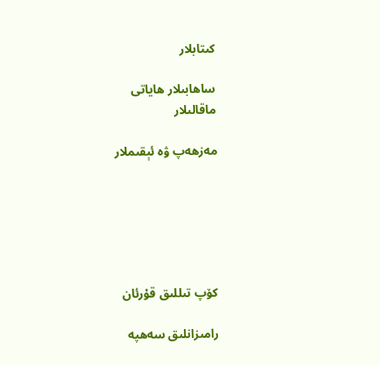كىتابلار

ساھابىلار ھاياتى
ماقالىلار

مەزھەپ ۋە ئېقىملار






كۆپ تىللىق قۇرئان

رامىزانلىق سەھپە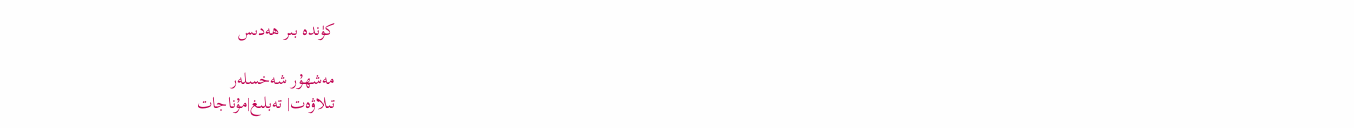كۈندە بىر ھەدىس

مەشھۇر شەخسلەر
تىلاۋەت| تەبلىغ|مۇناجات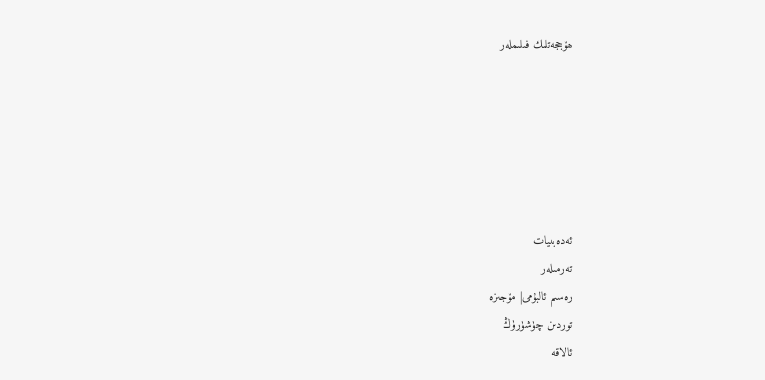ھۆججەتلىك فىلىملەر






ئەدەبىيات
تەرمىلەر
رەسىم ئالبۇمى| مۆجىزە
توردىن چۈشۈرۈڭ
ئالاقە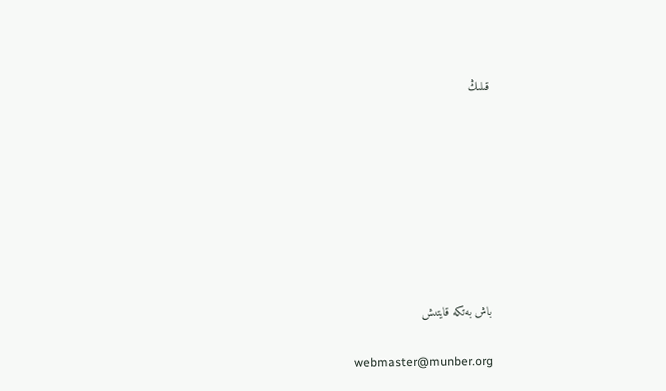قىلىڭ








باش بەتكە قايتىش

webmaster@munber.org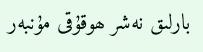بارلىق نەشر ھوقۇقى مۇنبەر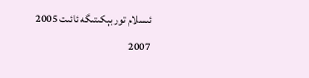ئىسلام تور بېكىتىگە ئائىت 2005 2007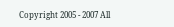Copyright 2005 - 2007 All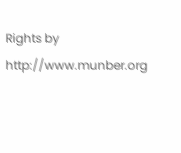Rights by http://www.munber.org